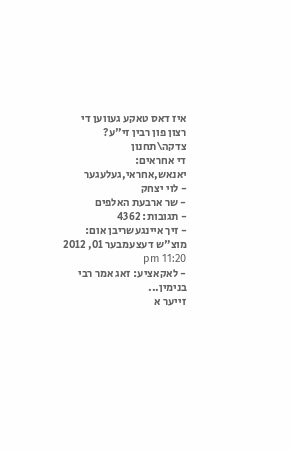איז דאס טאקע געווען די רצון פון רבין זי"ע? צדקה\תחנון
די אחראים: יאנאש,אחראי,געלעגער
- לוי יצחק
- שר ארבעת האלפים
- תגובות: 4362
- זיך איינגעשריבן אום: מוצ"ש דעצעמבער 01, 2012 11:20 pm
- לאקאציע: זאג אמר רבי בנימין...
זייער א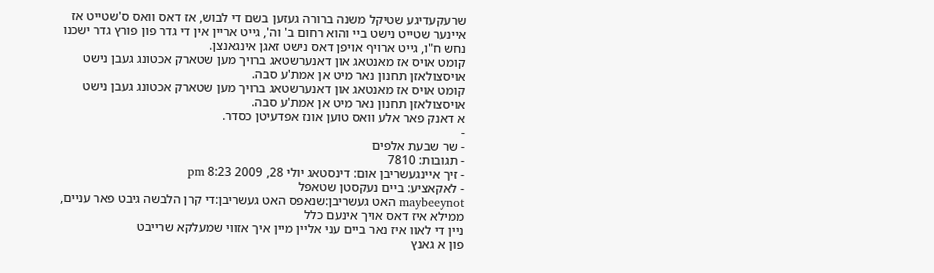שרעקעדיגע שטיקל משנה ברורה געזען בשם די לבוש, אז דאס וואס ס'שטייט אז איינער שטייט נישט ביי והוא רחום ב' וה', גייט אריין אין די גדר פון פורץ גדר ישכנו נחש ח"ו, גייט ארויף אויפן דאס נישט זאגן אינגאנצן.
קומט אויס אז מאנטאג און דאנערשטאג ברויך מען שטארק אכטונג געבן נישט אויסצולאזן תחנון נאר מיט אן אמת'ע סבה.
קומט אויס אז מאנטאג און דאנערשטאג ברויך מען שטארק אכטונג געבן נישט אויסצולאזן תחנון נאר מיט אן אמת'ע סבה.
א דאנק פאר אלע וואס טוען אונז אפדעיטן כסדר.
-
- שר שבעת אלפים
- תגובות: 7810
- זיך איינגעשריבן אום: דינסטאג יולי 28, 2009 8:23 pm
- לאקאציע: ביים נעקסטן שטאפל
maybeeynot האט געשריבן:שנאפס האט געשריבן:די קרן הלבשה גיבט פאר עניים, ממילא איז דאס אויך אינעם כלל
ניין די לאוו איז נאר ביים עני אליין מיין איך אזווי שמעלקא שרייבט
פון א גאנץ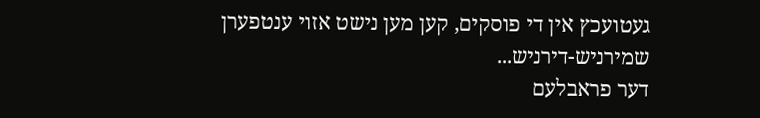געטועכץ אין די פוסקים, קען מען נישט אזוי ענטפערן שמירניש-דירניש...
דער פראבלעם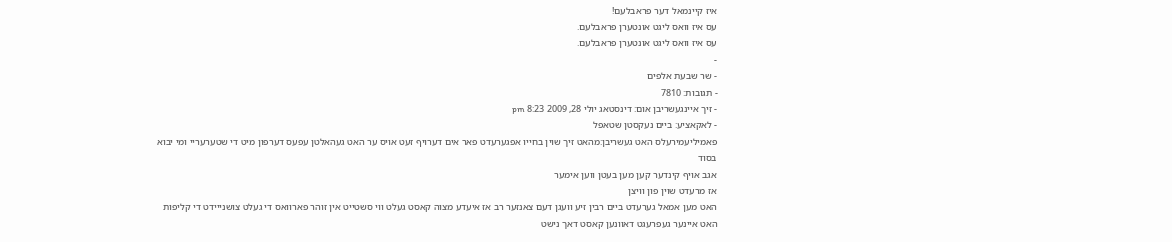איז קיינמאל דער פראבלעם!
עס איז וואס ליגט אונטערן פראבלעם.
עס איז וואס ליגט אונטערן פראבלעם.
-
- שר שבעת אלפים
- תגובות: 7810
- זיך איינגעשריבן אום: דינסטאג יולי 28, 2009 8:23 pm
- לאקאציע: ביים נעקסטן שטאפל
פאמיליעמירעלס האט געשריבן:מהאט זיך שוין בחייו אפגערעדט פאר אים דערויף זעט אויס ער האט געהאלטן עפעס דערפון מיט די שטערעריי ומי יבוא בסוד
אגב אויף קינדער קען מען בעטן ווען אימער
אז מרעדט שוין פון וויצן
האט מען אמאל גערעדט ביים רבין זיע וועגן דעם צאנזער רב אז איעדע מצוה קאסט געלט ווי סשטייט אין זוהר פארוואס די געלט צושנייידט די קליפות
האט איינער געפרעגט דאוונען קאסט דאך נישט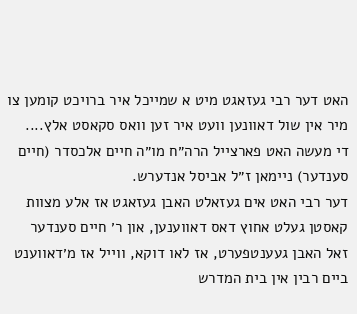האט דער רבי געזאגט מיט א שמייכל איר ברויכט קומען צו מיר אין שול דאוונען וועט איר זען וואס סקאסט אלץ....
די מעשה האט פארצייל הרה״ח מו״ה חיים אלכסדר (חיים סענדער) ניימאן ז״ל אביסל אנדערש.
דער רבי האט אים געזאלט האבן געזאגט אז אלע מצוות קאסטן געלט אחוץ דאס דאווענען, און ר׳ חיים סענדער זאל האבן געענטפערט, אז לאו דוקא, ווייל אז מ׳דאווענט ביים רבין אין בית המדרש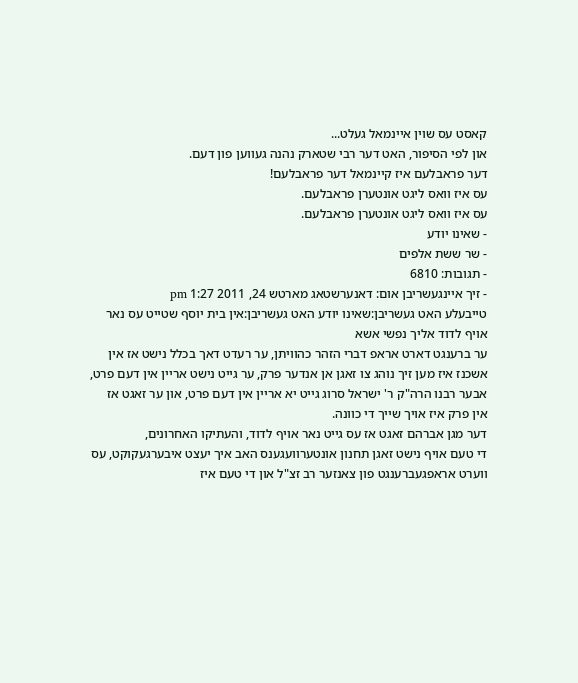קאסט עס שוין איינמאל געלט...
און לפי הסיפור, האט דער רבי שטארק נהנה געווען פון דעם.
דער פראבלעם איז קיינמאל דער פראבלעם!
עס איז וואס ליגט אונטערן פראבלעם.
עס איז וואס ליגט אונטערן פראבלעם.
- שאינו יודע
- שר ששת אלפים
- תגובות: 6810
- זיך איינגעשריבן אום: דאנערשטאג מארטש 24, 2011 1:27 pm
טייבעלע האט געשריבן:שאינו יודע האט געשריבן:אין בית יוסף שטייט עס נאר אויף לדוד אליך נפשי אשא
ער ברענגט דארט אראפ דברי הזהר כהוויתן, ער רעדט דאך בכלל נישט אז אין אשכנז איז מען זיך נוהג צו זאגן אן אנדער פרק, ער גייט נישט אריין אין דעם פרט,
אבער רבנו הרה"ק ר' ישראל סרוג גייט יא אריין אין דעם פרט, און ער זאגט אז אין פרק איז אויך שייך די כוונה.
דער מגן אברהם זאגט אז עס גייט נאר אויף לדוד, והעתיקו האחרונים,
די טעם אויף נישט זאגן תחנון אונטערוועגענס האב איך יעצט איבערגעקוקט, עס ווערט אראפגעברענגט פון צאנזער רב זצ"ל און די טעם איז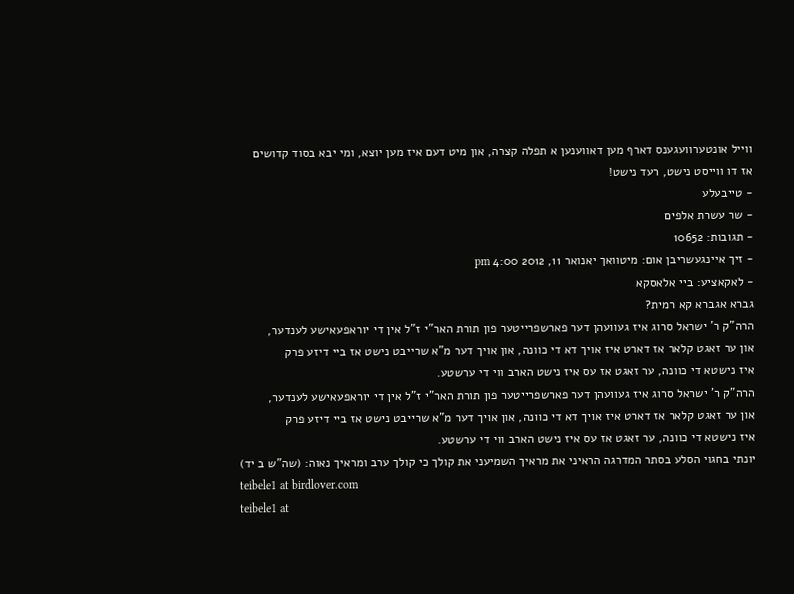ווייל אונטערוועגענס דארף מען דאווענען א תפלה קצרה, און מיט דעם איז מען יוצא, ומי יבא בסוד קדושים
אז דו ווייסט נישט, רעד נישט!
- טייבעלע
- שר עשרת אלפים
- תגובות: 10652
- זיך איינגעשריבן אום: מיטוואך יאנואר 11, 2012 4:00 pm
- לאקאציע: ביי אלאסקא
גברא אגברא קא רמית?
הרה"ק ר' ישראל סרוג איז געוועהן דער פארשפרייטער פון תורת האר"י ז"ל אין די יוראפעאישע לענדער,
און ער זאגט קלאר אז דארט איז אויך דא די כוונה, און אויך דער מ"א שרייבט נישט אז ביי דיזע פרק
איז נישטא די כוונה, ער זאגט אז עס איז נישט הארב ווי די ערשטע.
הרה"ק ר' ישראל סרוג איז געוועהן דער פארשפרייטער פון תורת האר"י ז"ל אין די יוראפעאישע לענדער,
און ער זאגט קלאר אז דארט איז אויך דא די כוונה, און אויך דער מ"א שרייבט נישט אז ביי דיזע פרק
איז נישטא די כוונה, ער זאגט אז עס איז נישט הארב ווי די ערשטע.
יונתי בחגוי הסלע בסתר המדרגה הראיני את מראיך השמיעני את קולך כי קולך ערב ומראיך נאוה: (שה"ש ב יד)
teibele1 at birdlover.com
teibele1 at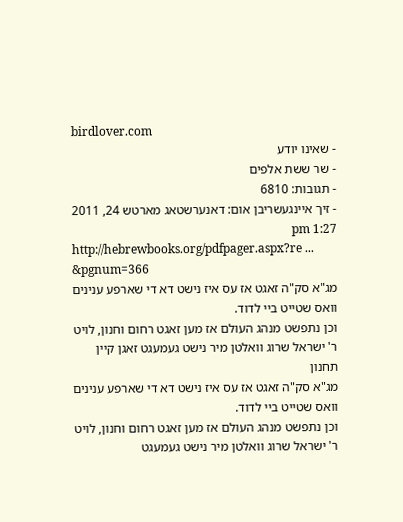birdlover.com
- שאינו יודע
- שר ששת אלפים
- תגובות: 6810
- זיך איינגעשריבן אום: דאנערשטאג מארטש 24, 2011 1:27 pm
http://hebrewbooks.org/pdfpager.aspx?re ... &pgnum=366
מג"א סק"ה זאגט אז עס איז נישט דא די שארפע ענינים וואס שטייט ביי לדוד.
וכן נתפשט מנהג העולם אז מען זאגט רחום וחנון, לויט ר' ישראל שרוג וואלטן מיר נישט געמעגט זאגן קיין תחנון
מג"א סק"ה זאגט אז עס איז נישט דא די שארפע ענינים וואס שטייט ביי לדוד.
וכן נתפשט מנהג העולם אז מען זאגט רחום וחנון, לויט ר' ישראל שרוג וואלטן מיר נישט געמעגט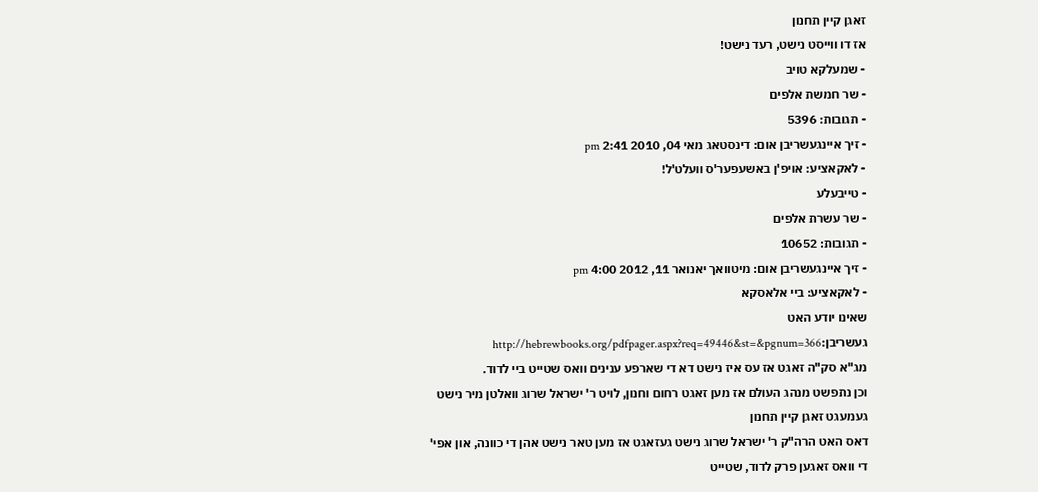זאגן קיין תחנון
אז דו ווייסט נישט, רעד נישט!
- שמעלקא טויב
- שר חמשת אלפים
- תגובות: 5396
- זיך איינגעשריבן אום: דינסטאג מאי 04, 2010 2:41 pm
- לאקאציע: אויפ'ן באשעפער'ס וועלט'ל!
- טייבעלע
- שר עשרת אלפים
- תגובות: 10652
- זיך איינגעשריבן אום: מיטוואך יאנואר 11, 2012 4:00 pm
- לאקאציע: ביי אלאסקא
שאינו יודע האט געשריבן:http://hebrewbooks.org/pdfpager.aspx?req=49446&st=&pgnum=366
מג"א סק"ה זאגט אז עס איז נישט דא די שארפע ענינים וואס שטייט ביי לדוד.
וכן נתפשט מנהג העולם אז מען זאגט רחום וחנון, לויט ר' ישראל שרוג וואלטן מיר נישט געמעגט זאגן קיין תחנון
דאס האט הרה"ק ר' ישראל שרוג נישט געזאגט אז מען טאר נישט אהן די כוונה, און אפי' די וואס זאגען פרק לדוד, שטייט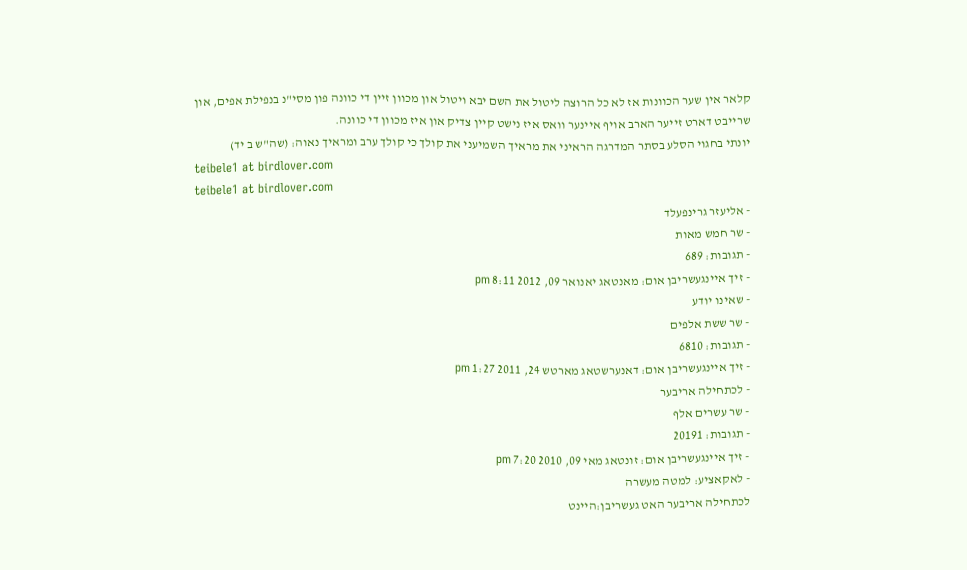קלאר אין שער הכוונות אז לא כל הרוצה ליטול את השם יבא ויטול און מכוון זיין די כוונה פון מסי"נ בנפילת אפים, און
שרייבט דארט זייער הארב אויף איינער וואס איז נישט קיין צדיק און איז מכוון די כוונה.
יונתי בחגוי הסלע בסתר המדרגה הראיני את מראיך השמיעני את קולך כי קולך ערב ומראיך נאוה: (שה"ש ב יד)
teibele1 at birdlover.com
teibele1 at birdlover.com
- אליעזר גרינפעלד
- שר חמש מאות
- תגובות: 689
- זיך איינגעשריבן אום: מאנטאג יאנואר 09, 2012 8:11 pm
- שאינו יודע
- שר ששת אלפים
- תגובות: 6810
- זיך איינגעשריבן אום: דאנערשטאג מארטש 24, 2011 1:27 pm
- לכתחילה אריבער
- שר עשרים אלף
- תגובות: 20191
- זיך איינגעשריבן אום: זונטאג מאי 09, 2010 7:20 pm
- לאקאציע: למטה מעשרה
לכתחילה אריבער האט געשריבן:היינט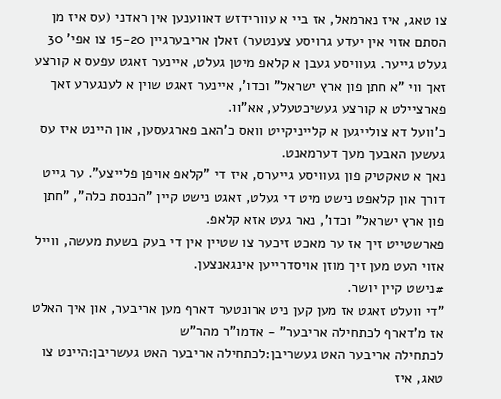צו טאג, איז נארמאל, אז ביי א עוורידזש דאווענען אין ראדני (עס איז מן הסתם אזוי אין יעדע גרויסע צענטער) זאלן אריבערגיין 15-20 צו אפי' 30 געלט גייער. געוויסע געבן א קלאפ מיטן געלט, איינער זאגט עפעס א קורצע זאך ווי "א חתן פון ארץ ישראל" וכדו', איינער זאגט שוין א לענגערע זאך פארציילט א קורצע געשיכטעלע, אא"וו.
כ'וועל דא צולייגען א קלייניקייט וואס כ'האב פארגעסען, און היינט איז עס געשען האבעך מעך דערמאנט.
נאך א טאקטיק פון געוויסע גייערס, איז די "קלאפ אויפן פלייצע". ער גייט דורך און קלאפט נישט מיט די געלט, זאגט נישט קיין "הכנסת כלה", "חתן פון ארץ ישראל" וכדו', נאר געט אזא קלאפ.
פארשטייט זיך אז ער מאכט זיכער צו שטיין אין די בעק בשעת מעשה, ווייל אזוי העט מען זיך מוזן אויסדרייען אינגאנצען.
#נישט קיין יושר.
"די וועלט זאגט אז מען קען ניט ארונטער דארף מען אריבער, און איך האלט אז מ'דארף לכתחילה אריבער" - אדמו"ר מהר"ש
לכתחילה אריבער האט געשריבן:לכתחילה אריבער האט געשריבן:היינט צו טאג, איז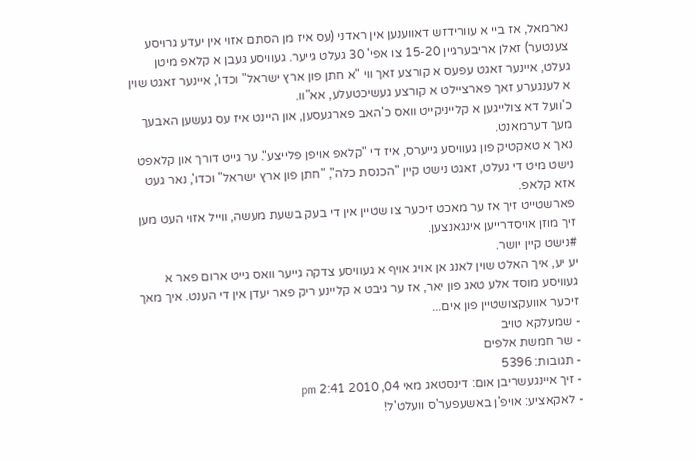נארמאל, אז ביי א עוורידזש דאווענען אין ראדני (עס איז מן הסתם אזוי אין יעדע גרויסע צענטער) זאלן אריבערגיין 15-20 צו אפי' 30 געלט גייער. געוויסע געבן א קלאפ מיטן געלט, איינער זאגט עפעס א קורצע זאך ווי "א חתן פון ארץ ישראל" וכדו', איינער זאגט שוין א לענגערע זאך פארציילט א קורצע געשיכטעלע, אא"וו.
כ'וועל דא צולייגען א קלייניקייט וואס כ'האב פארגעסען, און היינט איז עס געשען האבעך מעך דערמאנט.
נאך א טאקטיק פון געוויסע גייערס, איז די "קלאפ אויפן פלייצע". ער גייט דורך און קלאפט נישט מיט די געלט, זאגט נישט קיין "הכנסת כלה", "חתן פון ארץ ישראל" וכדו', נאר געט אזא קלאפ.
פארשטייט זיך אז ער מאכט זיכער צו שטיין אין די בעק בשעת מעשה, ווייל אזוי העט מען זיך מוזן אויסדרייען אינגאנצען.
#נישט קיין יושר.
יע יע, איך האלט שוין לאנג אן אויג אויף א געוויסע צדקה גייער וואס גייט ארום פאר א געוויסע מוסד אלע טאג פון יאר, אז ער גיבט א קליינע ריק פאר יעדן אין די הענט. איך מאך זיכער אוועקצושטיין פון אים...
- שמעלקא טויב
- שר חמשת אלפים
- תגובות: 5396
- זיך איינגעשריבן אום: דינסטאג מאי 04, 2010 2:41 pm
- לאקאציע: אויפ'ן באשעפער'ס וועלט'ל!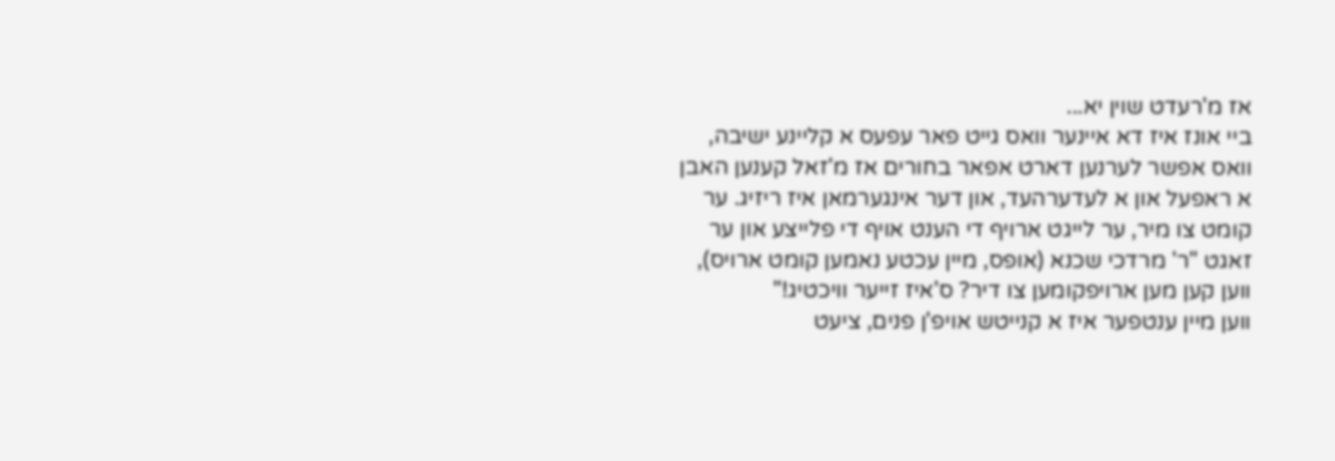אז מ'רעדט שוין יא...
ביי אונז איז דא איינער וואס גייט פאר עפעס א קליינע ישיבה, וואס אפשר לערנען דארט אפאר בחורים אז מ'זאל קענען האבן א ראפעל און א לעדערהעד, און דער אינגערמאן איז ריזיג. ער קומט צו מיר, ער לייגט ארויף די הענט אויף די פלייצע און ער זאגט "ר' מרדכי שכנא (אופס, מיין עכטע נאמען קומט ארויס), ווען קען מען ארויפקומען צו דיר? ס'איז זייער וויכטיג!"
ווען מיין ענטפער איז א קנייטש אויפ'ן פנים, ציעט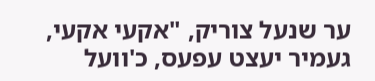ער שנעל צוריק, "אקעי אקעי, געמיר יעצט עפעס, כ'וועל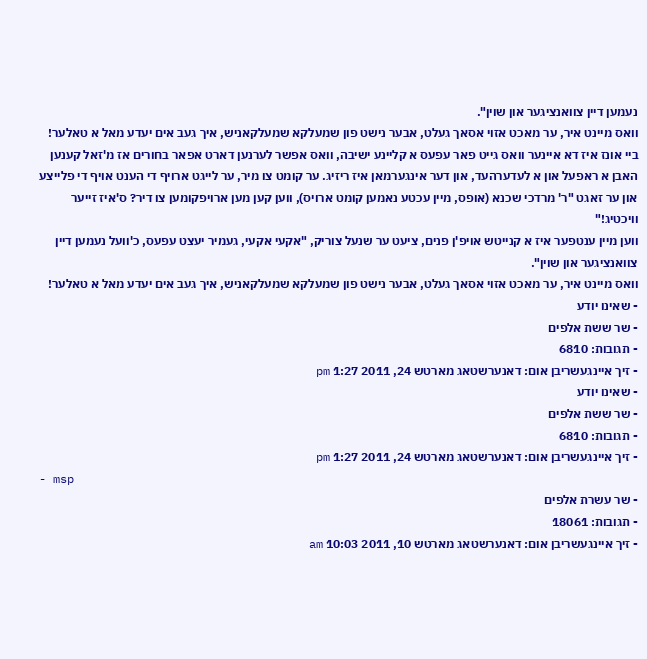נעמען דיין צוואנציגער און שוין".
וואס מיינט איר, ער מאכט אזוי אסאך געלט, אבער נישט פון שמעלקא שמעלקאניש, איך געב אים יעדע מאל א טאלער!
ביי אונז איז דא איינער וואס גייט פאר עפעס א קליינע ישיבה, וואס אפשר לערנען דארט אפאר בחורים אז מ'זאל קענען האבן א ראפעל און א לעדערהעד, און דער אינגערמאן איז ריזיג. ער קומט צו מיר, ער לייגט ארויף די הענט אויף די פלייצע און ער זאגט "ר' מרדכי שכנא (אופס, מיין עכטע נאמען קומט ארויס), ווען קען מען ארויפקומען צו דיר? ס'איז זייער וויכטיג!"
ווען מיין ענטפער איז א קנייטש אויפ'ן פנים, ציעט ער שנעל צוריק, "אקעי אקעי, געמיר יעצט עפעס, כ'וועל נעמען דיין צוואנציגער און שוין".
וואס מיינט איר, ער מאכט אזוי אסאך געלט, אבער נישט פון שמעלקא שמעלקאניש, איך געב אים יעדע מאל א טאלער!
- שאינו יודע
- שר ששת אלפים
- תגובות: 6810
- זיך איינגעשריבן אום: דאנערשטאג מארטש 24, 2011 1:27 pm
- שאינו יודע
- שר ששת אלפים
- תגובות: 6810
- זיך איינגעשריבן אום: דאנערשטאג מארטש 24, 2011 1:27 pm
- msp
- שר עשרת אלפים
- תגובות: 18061
- זיך איינגעשריבן אום: דאנערשטאג מארטש 10, 2011 10:03 am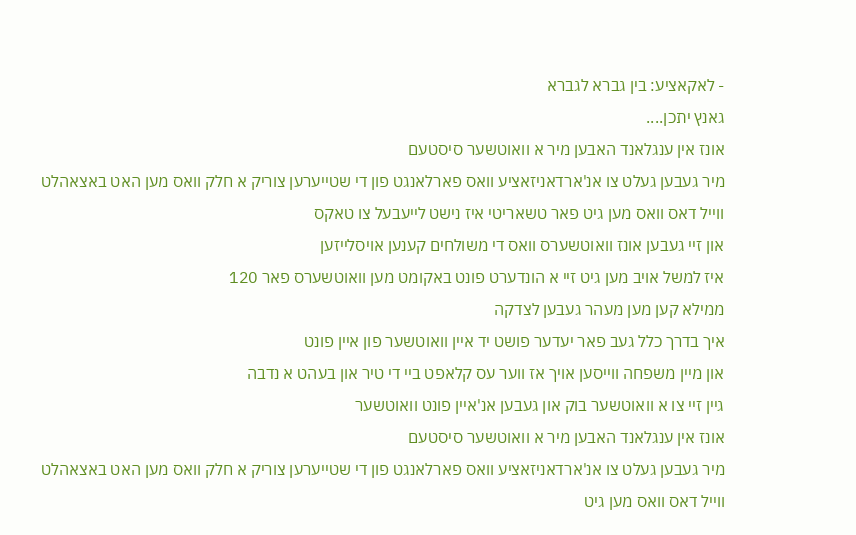- לאקאציע: בין גברא לגברא
גאנץ יתכן....
אונז אין ענגלאנד האבען מיר א וואוטשער סיסטעם
מיר געבען געלט צו אנ'ארדאניזאציע וואס פארלאנגט פון די שטייערען צוריק א חלק וואס מען האט באצאהלט
ווייל דאס וואס מען גיט פאר טשאריטי איז נישט לייעבעל צו טאקס
און זיי געבען אונז וואוטשערס וואס די משולחים קענען אויסלייזען
איז למשל אויב מען גיט זיי א הונדערט פונט באקומט מען וואוטשערס פאר 120
ממילא קען מען מעהר געבען לצדקה
איך בדרך כלל געב פאר יעדער פושט יד איין וואוטשער פון איין פונט
און מיין משפחה ווייסען אויך אז ווער עס קלאפט ביי די טיר און בעהט א נדבה
גיין זיי צו א וואוטשער בוק און געבען אנ'איין פונט וואוטשער
אונז אין ענגלאנד האבען מיר א וואוטשער סיסטעם
מיר געבען געלט צו אנ'ארדאניזאציע וואס פארלאנגט פון די שטייערען צוריק א חלק וואס מען האט באצאהלט
ווייל דאס וואס מען גיט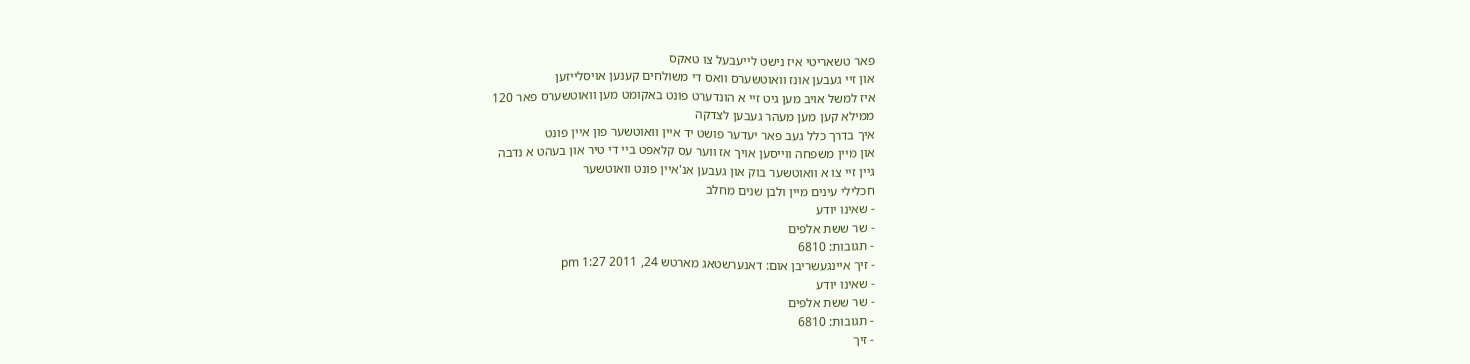פאר טשאריטי איז נישט לייעבעל צו טאקס
און זיי געבען אונז וואוטשערס וואס די משולחים קענען אויסלייזען
איז למשל אויב מען גיט זיי א הונדערט פונט באקומט מען וואוטשערס פאר 120
ממילא קען מען מעהר געבען לצדקה
איך בדרך כלל געב פאר יעדער פושט יד איין וואוטשער פון איין פונט
און מיין משפחה ווייסען אויך אז ווער עס קלאפט ביי די טיר און בעהט א נדבה
גיין זיי צו א וואוטשער בוק און געבען אנ'איין פונט וואוטשער
חכלילי עינים מיין ולבן שנים מחלב
- שאינו יודע
- שר ששת אלפים
- תגובות: 6810
- זיך איינגעשריבן אום: דאנערשטאג מארטש 24, 2011 1:27 pm
- שאינו יודע
- שר ששת אלפים
- תגובות: 6810
- זיך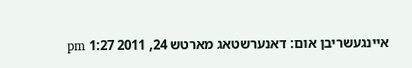איינגעשריבן אום: דאנערשטאג מארטש 24, 2011 1:27 pm